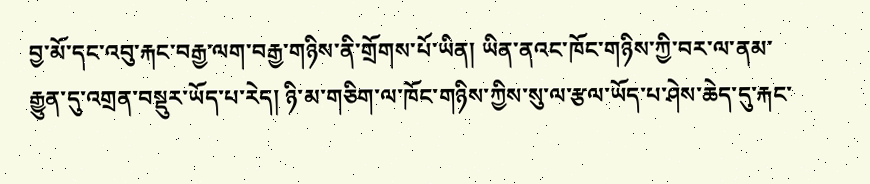བྱ་མོ་དང་འབུ་རྐང་བརྒྱ་ལག་བརྒྱ་གཉིས་ནི་གྲོགས་པོ་ཡིན། ཡིན་ནའང་ཁོང་གཉིས་ཀྱི་བར་ལ་ནམ་རྒྱུན་དུ་འགྲན་བསྡུར་ཡོད་པ་རེད། ཉི་མ་གཅིག་ལ་ཁོང་གཉིས་ཀྱིས་སུ་ལ་རྩལ་ཡོད་པ་ཤེས་ཆེད་དུ་རྐང་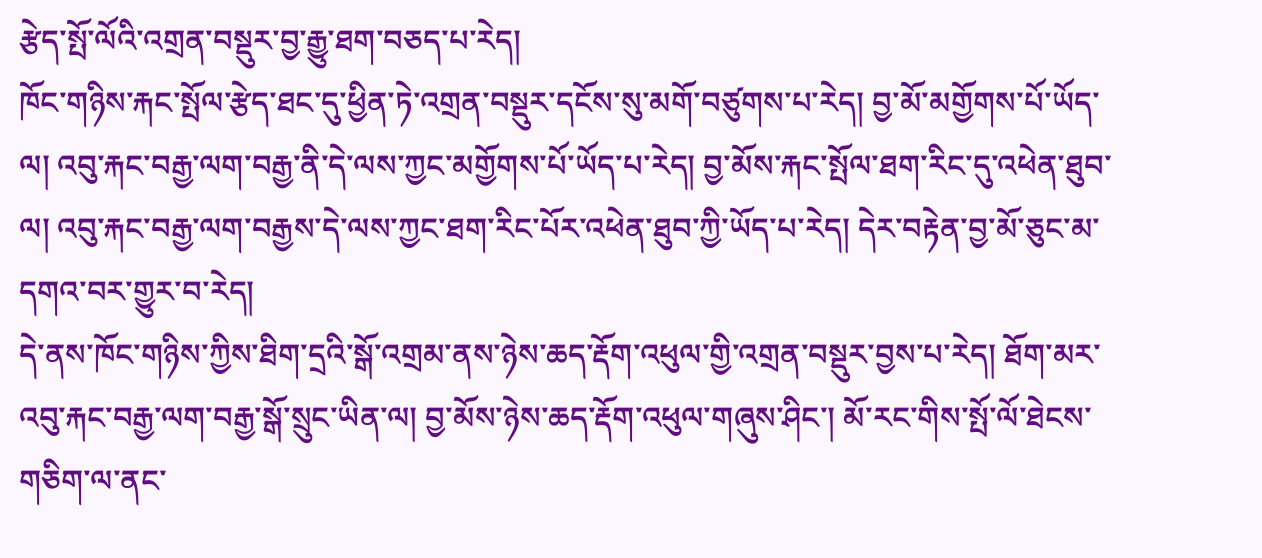རྩེད་སྤོ་ལོའི་འགྲན་བསྡུར་བྱ་རྒྱུ་ཐག་བཅད་པ་རེད།
ཁོང་གཉིས་རྐང་སྤོལ་རྩེད་ཐང་དུ་ཕྱིན་ཏེ་འགྲན་བསྡུར་དངོས་སུ་མགོ་བཙུགས་པ་རེད། བྱ་མོ་མགྱོགས་པོ་ཡོད་ལ། འབུ་རྐང་བརྒྱ་ལག་བརྒྱ་ནི་དེ་ལས་ཀྱང་མགྱོགས་པོ་ཡོད་པ་རེད། བྱ་མོས་རྐང་སྤོལ་ཐག་རིང་དུ་འཕེན་ཐུབ་ལ། འབུ་རྐང་བརྒྱ་ལག་བརྒྱས་དེ་ལས་ཀྱང་ཐག་རིང་པོར་འཕེན་ཐུབ་ཀྱི་ཡོད་པ་རེད། དེར་བརྟེན་བྱ་མོ་ཅུང་མ་དགའ་བར་གྱུར་བ་རེད།
དེ་ནས་ཁོང་གཉིས་ཀྱིས་ཐིག་དྲའི་སྒོ་འགྲམ་ནས་ཉེས་ཆད་རྡོག་འཕུལ་གྱི་འགྲན་བསྡུར་བྱས་པ་རེད། ཐོག་མར་འབུ་རྐང་བརྒྱ་ལག་བརྒྱ་སྒོ་སྲུང་ཡིན་ལ། བྱ་མོས་ཉེས་ཆད་རྡོག་འཕུལ་གཞུས་ཤིང་། མོ་རང་གིས་སྤོ་ལོ་ཐེངས་གཅིག་ལ་ནང་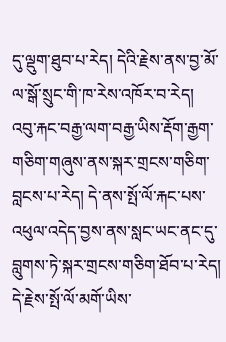དུ་ལྡུག་ཐུབ་པ་རེད། དེའི་རྗེས་ནས་བྱ་མོ་ལ་སྒོ་སྲུང་གི་ཁ་རེས་འཁོར་བ་རེད།
འབུ་རྐང་བརྒྱ་ལག་བརྒྱ་ཡིས་རྡོག་རྒྱག་གཅིག་གཞུས་ནས་སྐར་གྲངས་གཅིག་བླངས་པ་རེད། དེ་ནས་སྤོ་ལོ་རྐང་པས་འཕུལ་འདེད་བྱས་ནས་སླང་ཡང་ནང་དུ་བླུགས་ཏེ་སྐར་གྲངས་གཅིག་ཐོབ་པ་རེད། དེ་རྗེས་སྤོ་ལོ་མགོ་ཡིས་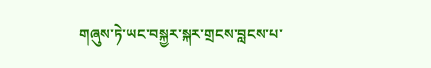གཞུས་ཏེ་ཡང་བསྐྱར་སྐར་གྲངས་བླངས་པ་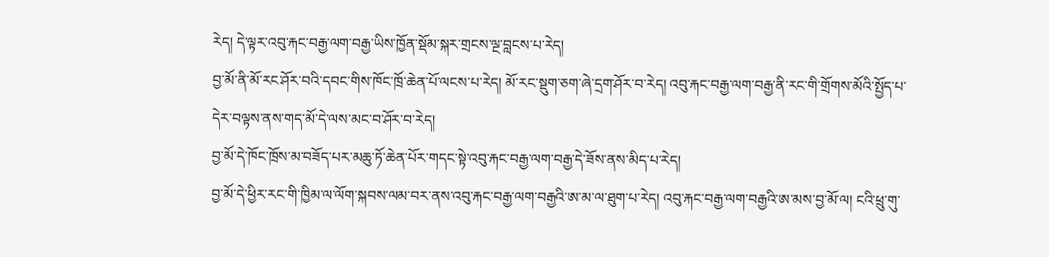རེད། དེ་ལྟར་འབུ་རྐང་བརྒྱ་ལག་བརྒྱ་ཡིས་ཁྱོན་སྡོམ་སྐར་གྲངས་ལྔ་བླངས་པ་རེད།
བྱ་མོ་ནི་མོ་རང་ཤོར་བའི་དབང་གིས་ཁོང་ཁྲོ་ཆེན་པོ་ལངས་པ་རེད། མོ་རང་སྡུག་ཅག་ཞེ་དྲག་ཤོར་བ་རེད། འབུ་རྐང་བརྒྱ་ལག་བརྒྱ་ནི་རང་གི་གྲོགས་མོའི་སྤྱོད་པ་དེར་བལྟས་ནས་གད་མོ་དེ་ལས་མང་བ་ཤོར་བ་རེད།
བྱ་མོ་དེ་ཁོང་ཁྲོས་མ་བཟོད་པར་མཆུ་ཏོ་ཆེན་པོར་གདང་སྟེ་འབུ་རྐང་བརྒྱ་ལག་བརྒྱ་དེ་ཟོས་ནས་མིད་པ་རེད།
བྱ་མོ་དེ་ཕྱིར་རང་གི་ཁྱིམ་ལ་ལོག་སྐབས་ལམ་བར་ནས་འབུ་རྐང་བརྒྱ་ལག་བརྒྱའི་ཨ་མ་ལ་ཐུག་པ་རེད། འབུ་རྐང་བརྒྱ་ལག་བརྒྱའི་ཨ་མས་བྱ་མོ་ལ། ངའི་ཕྲུ་གུ་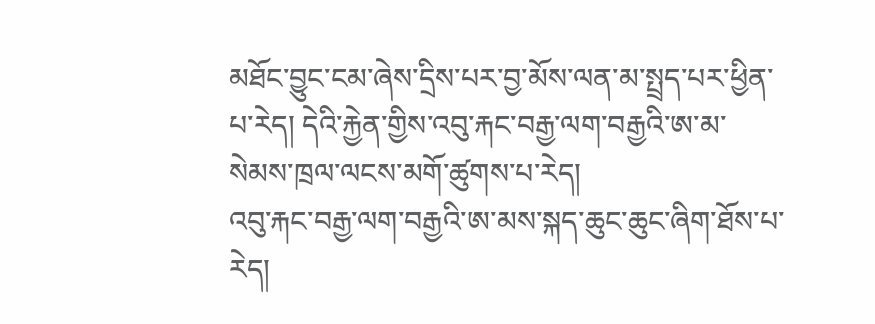མཐོང་བྱུང་ངམ་ཞེས་དྲིས་པར་བྱ་མོས་ལན་མ་སྤྲད་པར་ཕྱིན་པ་རེད། དེའི་རྐྱེན་གྱིས་འབུ་རྐང་བརྒྱ་ལག་བརྒྱའི་ཨ་མ་སེམས་ཁྲལ་ལངས་མགོ་ཚུགས་པ་རེད།
འབུ་རྐང་བརྒྱ་ལག་བརྒྱའི་ཨ་མས་སྐད་ཆུང་ཆུང་ཞིག་ཐོས་པ་རེད།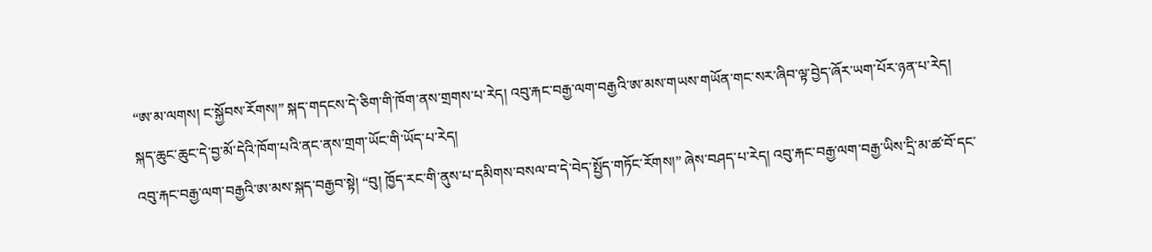“ཨ་མ་ལགས། ང་སྐྱོབས་རོགས།” སྐད་གདངས་དེ་ཅིག་གི་ཁོག་ནས་གྲགས་པ་རེད། འབུ་རྐང་བརྒྱ་ལག་བརྒྱའི་ཨ་མས་གཡས་གཡོན་གང་སར་ཞིབ་ལྟ་བྱེད་ཞོར་ཡག་པོར་ཉན་པ་རེད། སྐད་ཆུང་ཆུང་དེ་བྱ་མོ་དེའི་ཁོག་པའི་ནང་ནས་གྲག་ཡོང་གི་ཡོད་པ་རེད།
འབུ་རྐང་བརྒྱ་ལག་བརྒྱའི་ཨ་མས་སྐད་བརྒྱབ་སྟེ། “བུ། ཁྱོད་རང་གི་ནུས་པ་དམིགས་བསལ་བ་དེ་བེད་སྤྱོད་གཏོང་རོགས།” ཞེས་བཤད་པ་རེད། འབུ་རྐང་བརྒྱ་ལག་བརྒྱ་ཡིས་དྲི་མ་ཚ་བོ་དང་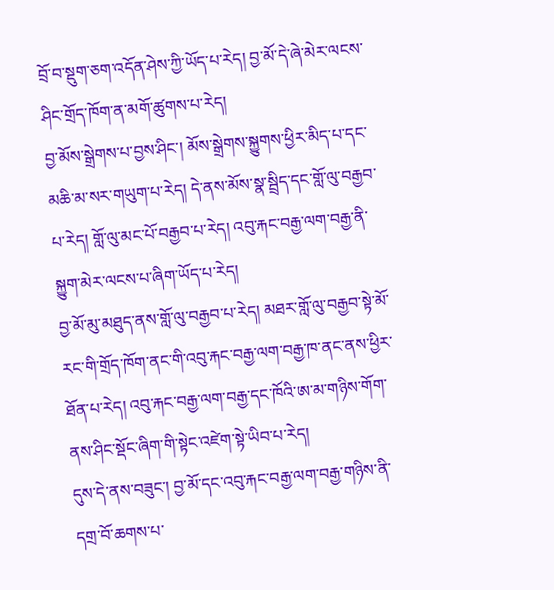བྲོ་བ་སྡུག་ཅག་འདོན་ཤེས་ཀྱི་ཡོད་པ་རེད། བྱ་མོ་དེ་ཞེ་མེར་ལངས་ཤིང་གྲོད་ཁོག་ན་མགོ་ཚུགས་པ་རེད།
བྱ་མོས་སྒྲེགས་པ་བྱས་ཤིང་། མོས་སྒྲེགས་སྐྱུགས་ཕྱིར་མིད་པ་དང་མཆི་མ་སར་གཡུག་པ་རེད། དེ་ནས་མོས་སྣ་སྦྲིད་དང་གློ་ལུ་བརྒྱབ་པ་རེད། གློ་ལུ་མང་པོ་བརྒྱབ་པ་རེད། འབུ་རྐང་བརྒྱ་ལག་བརྒྱ་ནི་སྐྱུག་མེར་ལངས་པ་ཞིག་ཡོད་པ་རེད།
བྱ་མོ་མུ་མཐུད་ནས་གློ་ལུ་བརྒྱབ་པ་རེད། མཐར་གློ་ལུ་བརྒྱབ་སྟེ་མོ་རང་གི་གྲོད་ཁོག་ནང་གི་འབུ་རྐང་བརྒྱ་ལག་བརྒྱ་ཁ་ནང་ནས་ཕྱིར་ཐོན་པ་རེད། འབུ་རྐང་བརྒྱ་ལག་བརྒྱ་དང་ཁོའི་ཨ་མ་གཉིས་གོག་ནས་ཤིང་སྡོང་ཞིག་གི་སྟེང་འཛེག་སྟེ་ཡིབ་པ་རེད།
དུས་དེ་ནས་བཟུང་། བྱ་མོ་དང་འབུ་རྐང་བརྒྱ་ལག་བརྒྱ་གཉིས་ནི་དགྲ་བོ་ཆགས་པ་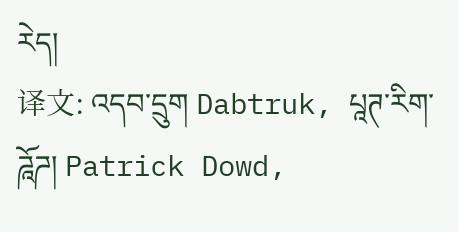རེད།
译文: འདབ་དྲུག Dabtruk, པཱཊ་རིག་ཌཱོཌ། Patrick Dowd,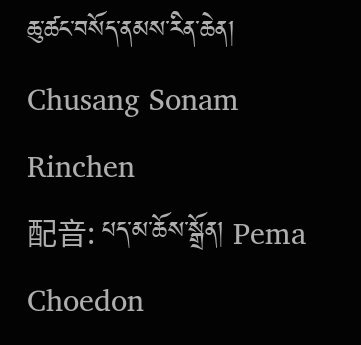ཆུ་ཚང་བསོད་ནམས་རིན་ཆེན། Chusang Sonam Rinchen
配音: པད་མ་ཆོས་སྒྲོན། Pema Choedon